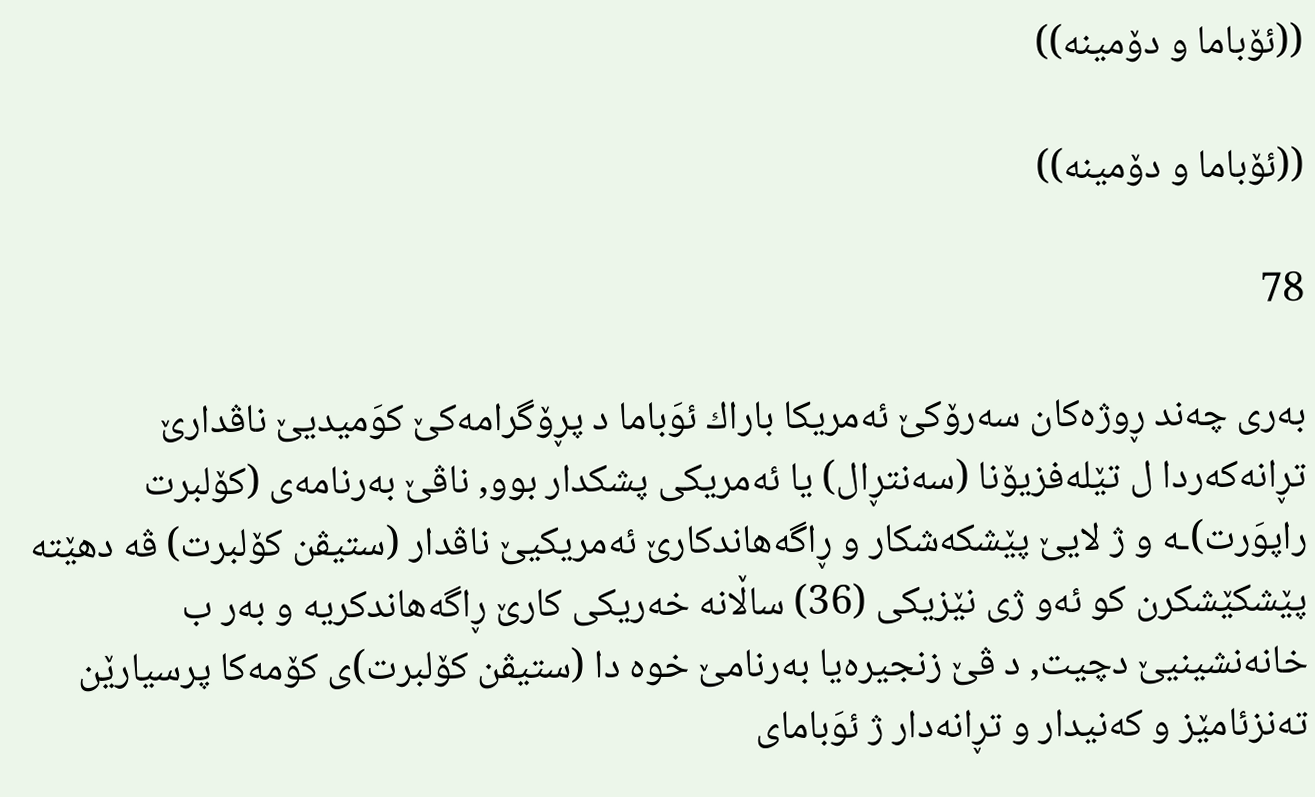((ئۆباما و دۆمینه‌))

((ئۆباما و دۆمینه‌))

78

به‌ری چه‌ند ڕوژه‌كان سه‌رۆكێ ئه‌مریكا باراك ئوَباما د پڕۆگرامه‌كێ كوَمیدیێ ناڤدارێ تڕانه‌كه‌ردا ل تێله‌فزیۆنا (سه‌نتڕال) یا ئه‌مریكی پشكدار بوو, ناڤێ به‌رنامه‌ی (كۆلبرت راپوَرت)ـه‌ و ژ لایێ پێشكه‌شكار و ڕاگه‌هاندكارێ ئه‌مریكیێ ناڤدار (ستیڤن كۆلبرت) ڤه‌ دهێته‌ پێشكێشكرن كو ئه‌و ژی نێزیكی (36) ساڵانه‌ خه‌ریكی كارێ ڕاگه‌هاندكریه‌ و به‌ر ب خانه‌نشینیێ دچیت, د ڤێ زنجیره‌یا به‌رنامێ خوه‌ دا (ستیڤن كۆلبرت)ی كۆمه‌كا پرسیارێن ته‌نزئامێز و كه‌نیدار و تڕانه‌دار ژ ئوَبامای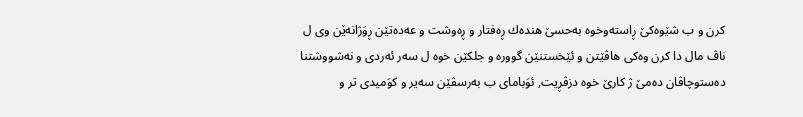كرن و ب شێوه‌كێ ڕاسته‌وخوه‌ به‌حسێ هنده‌ك ڕه‌فتار و ڕه‌وشت و عه‌ده‌تێن ڕوَژانه‌ێن وی ل ناڤ مال دا كرن وه‌كی هاڤێتن و ئێخستنێن گووره‌ و جلكێن خوه‌ ل سه‌ر ئه‌ردی و نه‌شووشتنا ده‌ستوچاڤان ده‌مێ ژ كارێ خوه‌ دزڤڕیت, ئوَبامای ب به‌رسڤێن سه‌یر و كوَمیدی تر و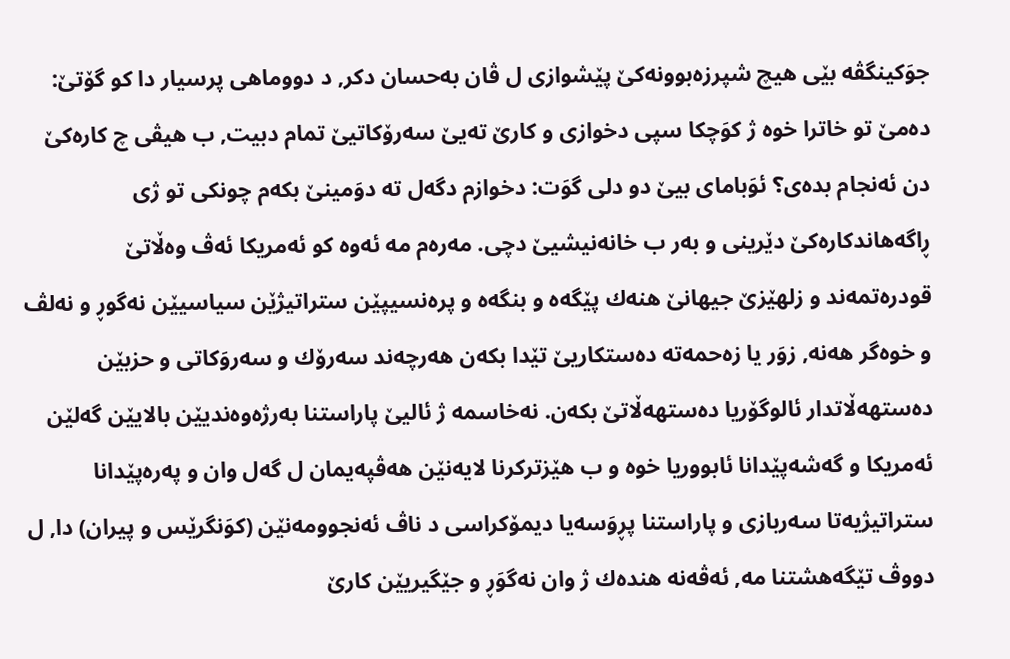جوَكینگڤه‌ بێی هیچ شپرزه‌بوونه‌كێ پێشوازی ل ڤان به‌حسان دكر, د دووماهی پرسیار دا كو گۆتێ: ده‌مێ تو خاترا خوه‌ ژ كوَچكا سپی دخوازی و كارێ ته‌یێ سه‌رۆكاتیێ تمام دبیت, ب هیڤی چ كاره‌كێ دن ئه‌نجام بده‌ی؟ ئوَبامای بیێ دو دلی گوَت: دخوازم دگه‌ل ته‌ دوَمینێ بكه‌م چونكی تو ژی ڕاگه‌هاندكاره‌كێ دێرینی و به‌ر ب خانه‌نیشیێ دچی. مه‌ره‌م مه‌ ئه‌وه‌ كو ئه‌مریكا ئه‌ڤ وه‌ڵاتێ قودره‌تمه‌ند و زلهێزێ جیهانێ هنه‌ك پێگه‌ه و بنگه‌ه و پره‌نسیپێن ستراتیژێن سیاسیێن نه‌گوڕ و نه‌لڤ و خوه‌گر هه‌نه‌, زوَر یا زه‌حمه‌ته‌ ده‌ستكاریێ تێدا بكه‌ن هه‌رچه‌ند سه‌رۆك و سه‌روَكاتی و حزبێن ده‌ستهه‌ڵاتدار ئالوگۆریا ده‌ستهه‌ڵاتێ بكه‌ن. نه‌خاسمه‌ ژ ئالیێ پاراستنا به‌رژه‌وه‌ندیێن بالایێن گه‌لێن ئه‌مریكا و گه‌شه‌پێدانا ئابووریا خوه‌ و ب هێزتركرنا لایه‌نێن هه‌ڤپه‌یمان ل گه‌ل وان و په‌ره‌پێدانا ستراتیژیه‌تا سه‌ربازی و پاراستنا پڕوَسه‌یا دیمۆكراسی د ناڤ ئه‌نجوومه‌نێن (كوَنگرێس و پیران) دا, ل دووڤ تێگه‌هشتنا مه‌, ئه‌ڤه‌نه‌ هنده‌ك ژ وان نه‌گوَڕ و جێگیریێن كارێ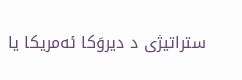ستراتیژی د دیروَكا ئه‌مریكا یا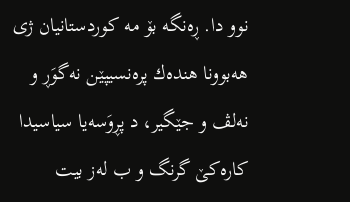نوو دا. ڕه‌نگه‌ بۆ مه‌ كوردستانیان ژی هه‌بوونا هنده‌ك پره‌نسیپێن نه‌گوَڕ و نه‌لڤ و جێگیر، د پڕوَسه‌یا سیاسیدا كاره‌كێ گرنگ و ب له‌ز بیت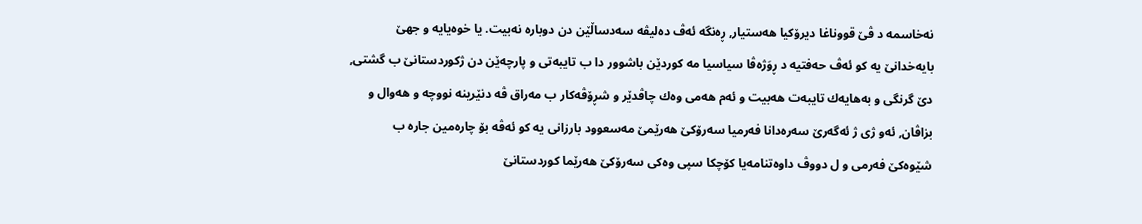نه‌خاسمه‌ د ڤێ قووناغا دیرۆكیا هه‌ستیار, ڕه‌نگه‌ ئه‌ڤ ده‌لیڤه‌ سه‌دساڵێن دن دوباره‌ نه‌بیت. یا خوه‌یایه‌ و جهێ بایه‌خدانێ یه‌ كو ئه‌ڤ حه‌فتیه‌ د ڕوَژه‌ڤا سیاسیا مه‌ كوردێن باشوور دا ب تایبه‌تی و پارچه‌ێن دن ژكوردستانێ ب گشتی, دێ گرنگی و به‌هایه‌ك تایبه‌ت هه‌بیت و ئه‌م هه‌می وه‌ك چاڤدێر و شڕۆڤه‌كار ب مه‌راق ڤه‌ دنێرینه‌ نووچه‌ و هه‌وال و بزاڤان, ئه‌و ژی ژ ئه‌گه‌رێ سه‌ره‌دانا فه‌رمیا سه‌رۆكێ هه‌رێمێ مه‌سعوود بارزانی یه‌ كو ئه‌ڤه‌ بۆ چاره‌مین جاره‌ ب شێوه‌كێ فه‌رمی و ل دووڤ داوه‌تنامه‌یا كۆچكا سپی وه‌كی سه‌رۆكێ هه‌رێما كوردستانێ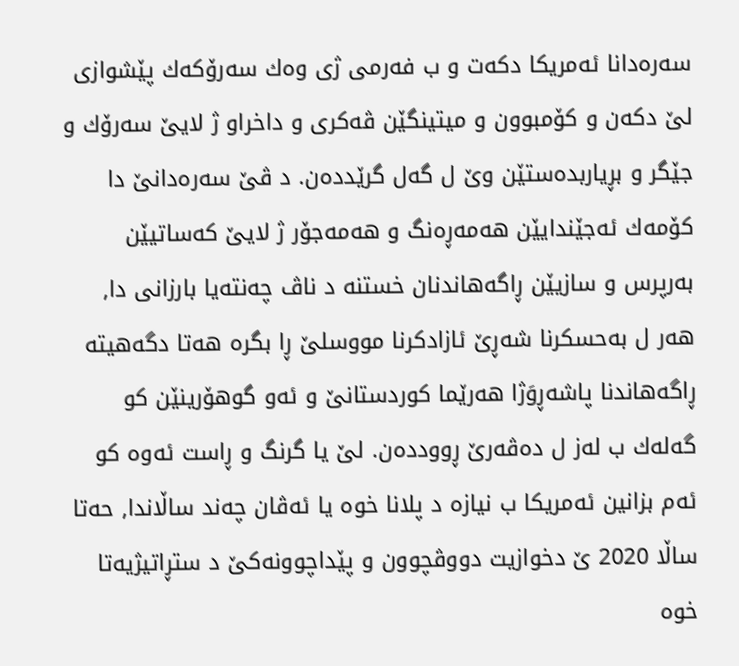سه‌ره‌دانا ئه‌مریكا دكه‌ت و ب فه‌رمی ژی وه‌ك سه‌رۆكه‌ك پێشوازی لێ دكه‌ن و كۆمبوون و میتینگێن ڤه‌كری و داخراو ژ لایێ سه‌رۆك و جێگر و بڕیاربده‌ستێن وێ ل گه‌ل گرێدده‌ن. د ڤێ سه‌ره‌دانێ دا كۆمه‌ك ئه‌جێندایێن هه‌مه‌ڕه‌نگ و هه‌مه‌جۆر ژ لایێ كه‌ساتیێن به‌رپرس و سازیێن ڕاگه‌هاندنان خستنه‌ د ناڤ چه‌نته‌یا بارزانی دا, هه‌ر ل به‌حسكرنا شه‌ڕێ ئازادكرنا مووسلێ ڕا بگره‌ هه‌تا دگه‌هیته‌ ڕاگه‌هاندنا پاشه‌ڕوَژا هه‌رێما كوردستانێ و ئه‌و گوهۆرینێن كو گه‌له‌ك ب له‌ز ل ده‌ڤه‌رێ ڕوودده‌ن. لێ یا گرنگ و ڕاست ئه‌وه‌ كو ئه‌م بزانین ئه‌مریكا ب نیازه‌ د پلانا خوه‌ یا ئه‌ڤان چه‌ند ساڵاندا, حه‌تا ساڵا 2020 ێ دخوازیت دووڤچوون و پێداچوونه‌كێ د ستڕاتیژیه‌تا خوه‌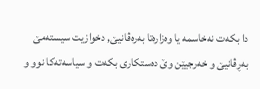دا بكه‌ت نه‌خاسمه‌ یا وه‌زاره‌تا به‌ره‌ڤانیێ, دخوازیت سیسته‌مێ به‌ڕڤانیێ و خه‌رجیێن وێ ده‌ستكاری بكه‌ت و سیاسه‌ته‌كا نوو و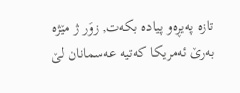تازه‌ په‌یڕه‌و پیاده‌ بكه‌ت, زوَر ژ مێژه‌ به‌رێ ئه‌مریكا كه‌تیه‌ عه‌سمانان لێ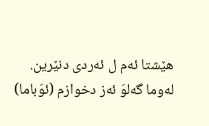هێشتا ئه‌م ل ئه‌ردی دنێرین. له‌وما گه‌لوَ ئه‌ز دخوازم (ئوَباما)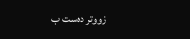زووتر ده‌ست ب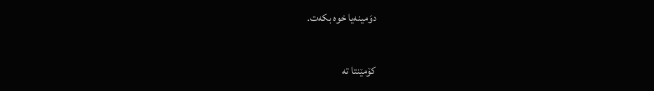دوَمینه‌یا خوه‌ بكه‌ت.

کۆمێنتا تە